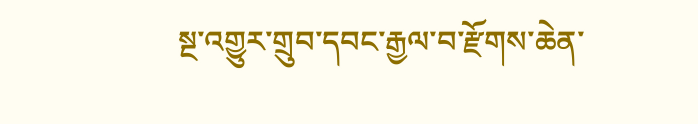སྔ་འགྱུར་གྲུབ་དབང་རྒྱལ་བ་རྫོགས་ཆེན་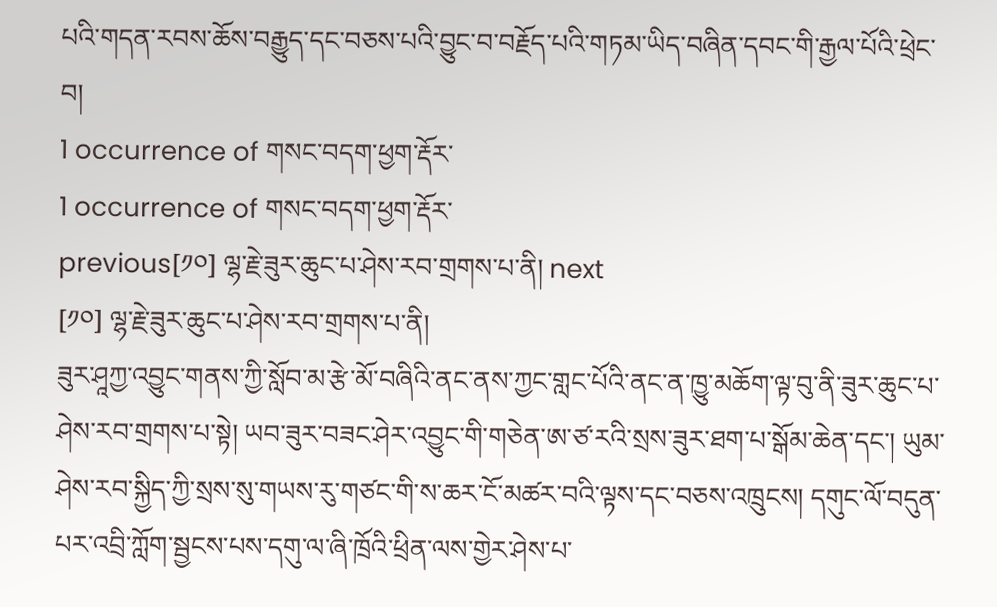པའི་གདན་རབས་ཆོས་བརྒྱུད་དང་བཅས་པའི་བྱུང་བ་བརྗོད་པའི་གཏམ་ཡིད་བཞིན་དབང་གི་རྒྱལ་པོའི་ཕྲེང་བ།
1 occurrence of གསང་བདག་ཕྱག་རྡོར་
1 occurrence of གསང་བདག་ཕྱག་རྡོར་
previous[༡༠] ལྷ་རྗེ་ཟུར་ཆུང་པ་ཤེས་རབ་གྲགས་པ་ནི། next
[༡༠] ལྷ་རྗེ་ཟུར་ཆུང་པ་ཤེས་རབ་གྲགས་པ་ནི།
ཟུར་ཤཱཀྱ་འབྱུང་གནས་ཀྱི་སློབ་མ་རྩེ་མོ་བཞིའི་ནང་ནས་ཀྱང་གླང་པོའི་ནང་ན་ཁྱུ་མཆོག་ལྟ་བུ་ནི་ཟུར་ཆུང་པ་ཤེས་རབ་གྲགས་པ་སྟེ། ཡབ་ཟུར་བཟང་ཤེར་འབྱུང་གི་གཅེན་ཨ་ཙ་རའི་སྲས་ཟུར་ཐག་པ་སྒོམ་ཆེན་དང་། ཡུམ་ཤེས་རབ་སྐྱིད་ཀྱི་སྲས་སུ་གཡས་རུ་གཙང་གི་ས་ཆར་ངོ་མཚར་བའི་ལྟས་དང་བཅས་འཁྲུངས། དགུང་ལོ་བདུན་པར་འབྲི་ཀློག་སྦྱངས་པས་དགུ་ལ་ཞི་ཁྲོའི་ཕྲིན་ལས་གྱེར་ཤེས་པ་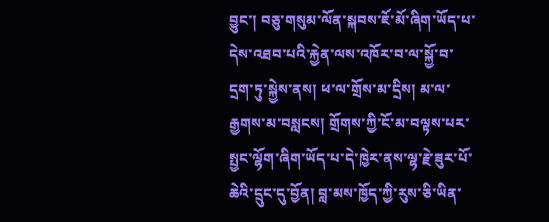བྱུང་། བཅུ་གསུམ་ལོན་སྐབས་ཇོ་མོ་ཞིག་ཡོད་པ་དེས་འཐབ་པའི་རྐྱེན་ལས་འཁོར་བ་ལ་སྐྱོ་བ་དྲག་ཏུ་སྐྱེས་ནས། ཕ་ལ་གྲོས་མ་དྲིས། མ་ལ་རྒྱགས་མ་བསླངས། གྲོགས་ཀྱི་ངོ་མ་བལྟས་པར་སྤྱང་ལྷོག་ཞིག་ཡོད་པ་དེ་ཁྱེར་ནས་ལྷ་རྗེ་ཟུར་པོ་ཆེའི་དྲུང་དུ་བྱོན། བླ་མས་ཁྱོད་ཀྱི་རུས་ཅི་ཡིན་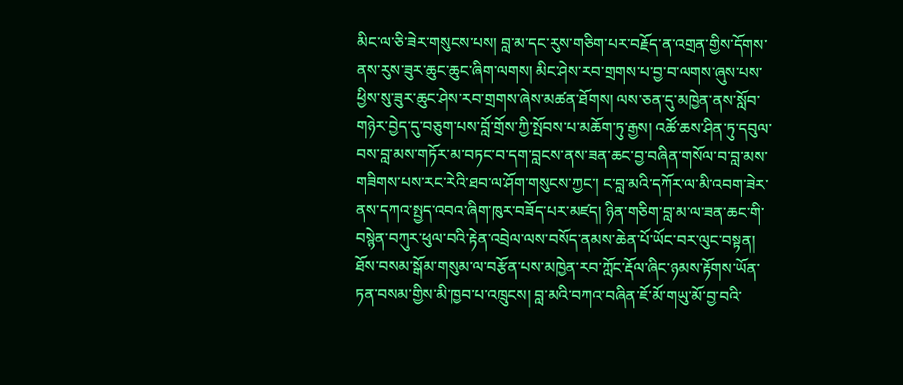མིང་ལ་ཅི་ཟེར་གསུངས་པས། བླ་མ་དང་རུས་གཅིག་པར་བརྗོད་ན་འགྲན་གྱིས་དོགས་ནས་རུས་ཟུར་ཆུང་ཆུང་ཞིག་ལགས། མིང་ཤེས་རབ་གྲགས་པ་བྱ་བ་ལགས་ཞུས་པས་ཕྱིས་སུ་ཟུར་ཆུང་ཤེས་རབ་གྲགས་ཞེས་མཚན་ཐོགས། ལས་ཅན་དུ་མཁྱེན་ནས་སློབ་གཉེར་བྱེད་དུ་བཅུག་པས་བློ་གྲོས་ཀྱི་སྤོབས་པ་མཆོག་ཏུ་རྒྱས། འཚོ་ཆས་ཤིན་ཏུ་དབུལ་བས་བླ་མས་གཏོར་མ་བཏང་བ་དག་བླངས་ནས་ཟན་ཆང་བྱ་བཞིན་གསོལ་བ་བླ་མས་གཟིགས་པས་རང་རེའི་ཐབ་ལ་ཤོག་གསུངས་ཀྱང་། ང་བླ་མའི་དཀོར་ལ་མི་འབག་ཟེར་ནས་དཀའ་སྤྱད་འབའ་ཞིག་ཁུར་བཟོད་པར་མཛད། ཉིན་གཅིག་བླ་མ་ལ་ཟན་ཆང་གི་བསྙེན་བཀུར་ཕུལ་བའི་རྟེན་འབྲེལ་ལས་བསོད་ནམས་ཆེན་པོ་ཡོང་བར་ལུང་བསྟན། ཐོས་བསམ་སྒོམ་གསུམ་ལ་བརྩོན་པས་མཁྱེན་རབ་ཀློང་རྡོལ་ཞིང་ཉམས་རྟོགས་ཡོན་ཏན་བསམ་གྱིས་མི་ཁྱབ་པ་འཁྲུངས། བླ་མའི་བཀའ་བཞིན་ཇོ་མོ་གཡུ་མོ་བྱ་བའི་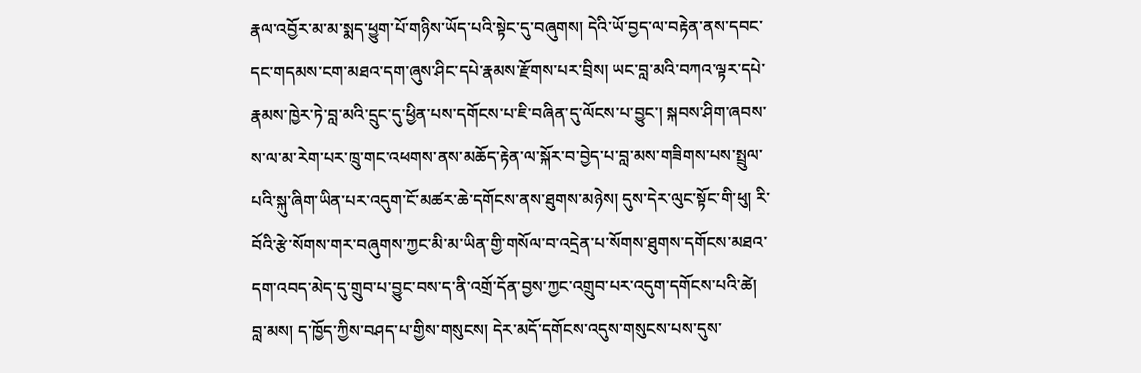རྣལ་འབྱོར་མ་མ་སྨད་ཕྱུག་པོ་གཉིས་ཡོད་པའི་སྟེང་དུ་བཞུགས། དེའི་ཡོ་བྱད་ལ་བརྟེན་ནས་དབང་དང་གདམས་ངག་མཐའ་དག་ཞུས་ཤིང་དཔེ་རྣམས་རྫོགས་པར་བྲིས། ཡང་བླ་མའི་བཀའ་ལྟར་དཔེ་རྣམས་ཁྱེར་ཏེ་བླ་མའི་དྲུང་དུ་ཕྱིན་པས་དགོངས་པ་ཇི་བཞིན་དུ་ལོངས་པ་བྱུང་། སྐབས་ཤིག་ཞབས་ས་ལ་མ་རེག་པར་ཁྲུ་གང་འཕགས་ནས་མཆོད་རྟེན་ལ་སྐོར་བ་བྱེད་པ་བླ་མས་གཟིགས་པས་སྤྲུལ་པའི་སྐུ་ཞིག་ཡིན་པར་འདུག་ངོ་མཚར་ཆེ་དགོངས་ནས་ཐུགས་མཉེས། དུས་དེར་ལུང་སྟོང་གི་ཕུ། རི་བོའི་རྩེ་སོགས་གར་བཞུགས་ཀྱང་མི་མ་ཡིན་གྱི་གསོལ་བ་འདྲེན་པ་སོགས་ཐུགས་དགོངས་མཐའ་དག་འབད་མེད་དུ་གྲུབ་པ་བྱུང་བས་ད་ནི་འགྲོ་དོན་བྱས་ཀྱང་འགྲུབ་པར་འདུག་དགོངས་པའི་ཚེ། བླ་མས། ད་ཁྱོད་ཀྱིས་བཤད་པ་གྱིས་གསུངས། དེར་མདོ་དགོངས་འདུས་གསུངས་པས་དུས་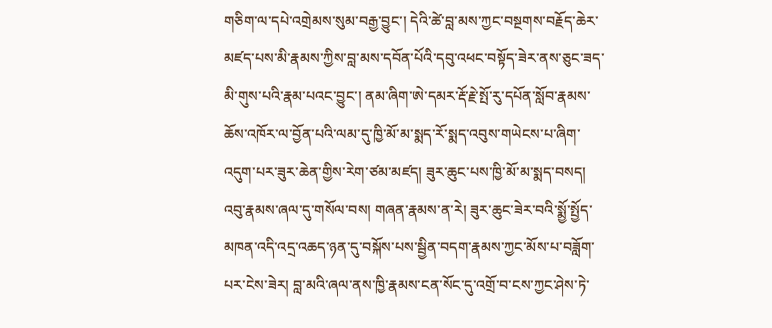གཅིག་ལ་དཔེ་འགྲེམས་སུམ་བརྒྱ་བྱུང་། དེའི་ཚེ་བླ་མས་ཀྱང་བསྔགས་བརྗོད་ཆེར་མཛད་པས་མི་རྣམས་ཀྱིས་བླ་མས་དབོན་པོའི་དབུ་འཕང་བསྟོད་ཟེར་ནས་ཅུང་ཟད་མི་གུས་པའི་རྣམ་པའང་བྱུང་། ནམ་ཞིག་ཨེ་དམར་རྡོ་རྗེ་སྤོ་རུ་དཔོན་སློབ་རྣམས་ཆོས་འཁོར་ལ་བྱོན་པའི་ལམ་དུ་ཁྱི་མོ་མ་སྨད་རོ་སྨད་འབུས་གཡེངས་པ་ཞིག་འདུག་པར་ཟུར་ཆེན་གྱིས་རེག་ཙམ་མཛད། ཟུར་ཆུང་པས་ཁྱི་མོ་མ་སྨད་བསད། འབུ་རྣམས་ཞལ་དུ་གསོལ་བས། གཞན་རྣམས་ན་རེ། ཟུར་ཆུང་ཟེར་བའི་སྨྱོ་སྤྱོད་མཁན་འདི་འདྲ་འཆད་ཉན་དུ་བསྐོས་པས་སྦྱིན་བདག་རྣམས་ཀྱང་མོས་པ་བཟློག་པར་ངེས་ཟེར། བླ་མའི་ཞལ་ནས་ཁྱི་རྣམས་ངན་སོང་དུ་འགྲོ་བ་ངས་ཀྱང་ཤེས་ཏེ་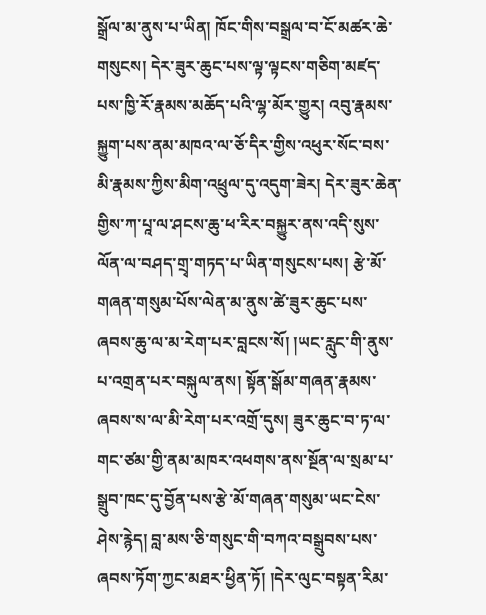སྒྲོལ་མ་ནུས་པ་ཡིན། ཁོང་གིས་བསྒྲལ་བ་ངོ་མཚར་ཆེ་གསུངས། དེར་ཟུར་ཆུང་པས་ལྟ་ལྟངས་གཅིག་མཛད་པས་ཁྱི་རོ་རྣམས་མཆོད་པའི་ལྷ་མོར་གྱུར། འབུ་རྣམས་སྐྱུག་པས་ནམ་མཁའ་ལ་ཅོ་དིར་གྱིས་འཕུར་སོང་བས་མི་རྣམས་ཀྱིས་མིག་འཕྲུལ་དུ་འདུག་ཟེར། དེར་ཟུར་ཆེན་གྱིས་ཀ་པཱ་ལ་ཤངས་ཆུ་ཕ་རིར་བསྐྱུར་ནས་འདི་སུས་ལོན་ལ་བཤད་གྲྭ་གཏད་པ་ཡིན་གསུངས་པས། རྩེ་མོ་གཞན་གསུམ་པོས་ལེན་མ་ནུས་ཚེ་ཟུར་ཆུང་པས་ཞབས་ཆུ་ལ་མ་རེག་པར་བླངས་སོ། །ཡང་རླུང་གི་ནུས་པ་འགྲན་པར་བསྐུལ་ནས། སྟོན་སྒོམ་གཞན་རྣམས་ཞབས་ས་ལ་མི་རེག་པར་འགྲོ་དུས། ཟུར་ཆུང་བ་ཏ་ལ་གང་ཙམ་གྱི་ནམ་མཁར་འཕགས་ནས་སྔོན་ལ་སྲམ་པ་སྒྲུབ་ཁང་དུ་བྱོན་པས་རྩེ་མོ་གཞན་གསུམ་ཡང་ངེས་ཤེས་རྙེད། བླ་མས་ཅི་གསུང་གི་བཀའ་བསྒྲུབས་པས་ཞབས་ཏོག་ཀྱང་མཐར་ཕྱིན་ཏོ། །དེར་ལུང་བསྟན་རིམ་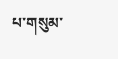པ་གསུམ་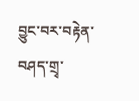བྱུང་བར་བརྟེན་བཤད་གྲྭ་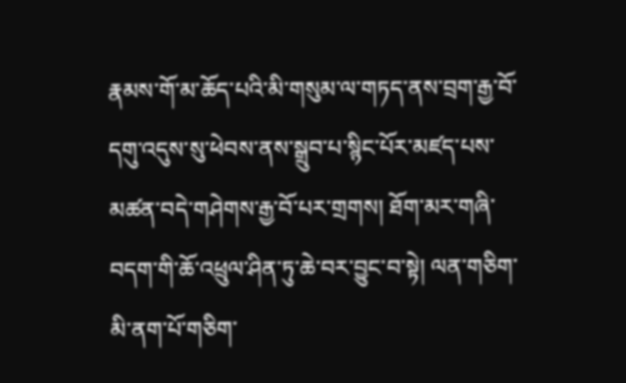རྣམས་གོ་མ་ཆོད་པའི་མི་གསུམ་ལ་གཏད་ནས་བྲག་རྒྱ་བོ་དགུ་འདུས་སུ་ཕེབས་ནས་སྒྲུབ་པ་སྙིང་པོར་མཛད་པས་མཚན་བདེ་གཤེགས་རྒྱ་བོ་པར་གྲགས། ཐོག་མར་གཞི་བདག་གི་ཆོ་འཕྲུལ་ཤིན་ཏུ་ཆེ་བར་བྱུང་བ་སྟེ། ལན་གཅིག་མི་ནག་པོ་གཅིག་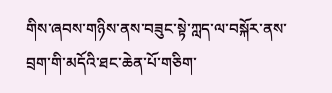གིས་ཞབས་གཉིས་ནས་བཟུང་སྟེ་ཀླད་ལ་བསྐོར་ནས་བྲག་གི་མདོའི་ཐང་ཆེན་པོ་གཅིག་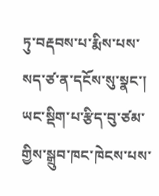ཏུ་བརྡབས་པ་རྨིས་པས་སད་ཙ་ན་དངོས་སུ་སྣང་། ཡང་སྡིག་པ་རྩིད་བུ་ཙམ་གྱིས་སྒྲུབ་ཁང་ཁེངས་པས་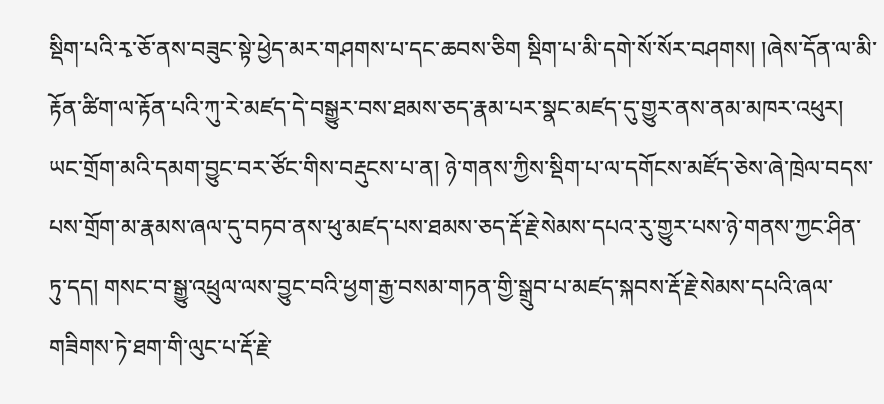སྡིག་པའི་རྭ་ཅོ་ནས་བཟུང་སྟེ་ཕྱེད་མར་གཤགས་པ་དང་ཆབས་ཅིག སྡིག་པ་མི་དགེ་སོ་སོར་བཤགས། །ཞེས་དོན་ལ་མི་རྟོན་ཚིག་ལ་རྟོན་པའི་ཀུ་རེ་མཛད་དེ་བསྒྱུར་བས་ཐམས་ཅད་རྣམ་པར་སྣང་མཛད་དུ་གྱུར་ནས་ནམ་མཁར་འཕུར། ཡང་གྲོག་མའི་དམག་བྱུང་བར་ཙོང་གིས་བརྡུངས་པ་ན། ཉེ་གནས་ཀྱིས་སྡིག་པ་ལ་དགོངས་མཛོད་ཅེས་ཞེ་ཁྲེལ་བདས་པས་གྲོག་མ་རྣམས་ཞལ་དུ་བཏབ་ནས་ཕུ་མཛད་པས་ཐམས་ཅད་རྡོ་རྗེ་སེམས་དཔའ་རུ་གྱུར་པས་ཉེ་གནས་ཀྱང་ཤིན་ཏུ་དད། གསང་བ་སྒྱུ་འཕྲུལ་ལས་བྱུང་བའི་ཕྱག་རྒྱ་བསམ་གཏན་གྱི་སྒྲུབ་པ་མཛད་སྐབས་རྡོ་རྗེ་སེམས་དཔའི་ཞལ་གཟིགས་ཏེ་ཐག་གི་ལུང་པ་རྡོ་རྗེ་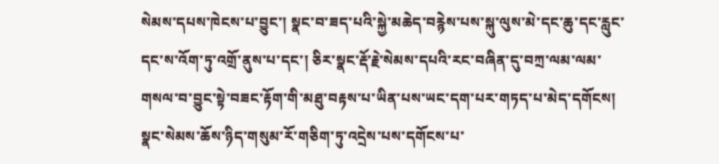སེམས་དཔས་ཁེངས་པ་བྱུང་། སྣང་བ་ཟད་པའི་སྐྱེ་མཆེད་བརྙེས་པས་སྐུ་ལུས་མེ་དང་ཆུ་དང་རླུང་དང་ས་འོག་ཏུ་འགྲོ་ནུས་པ་དང་། ཅིར་སྣང་རྡོ་རྗེ་སེམས་དཔའི་རང་བཞིན་དུ་བཀྲ་ལམ་ལམ་གསལ་བ་བྱུང་སྟེ་བཟང་རྟོག་གི་མཐུ་བརྟས་པ་ཡིན་པས་ཡང་དག་པར་གཏད་པ་མེད་དགོངས། སྣང་སེམས་ཆོས་ཉིད་གསུམ་རོ་གཅིག་ཏུ་འདྲེས་པས་དགོངས་པ་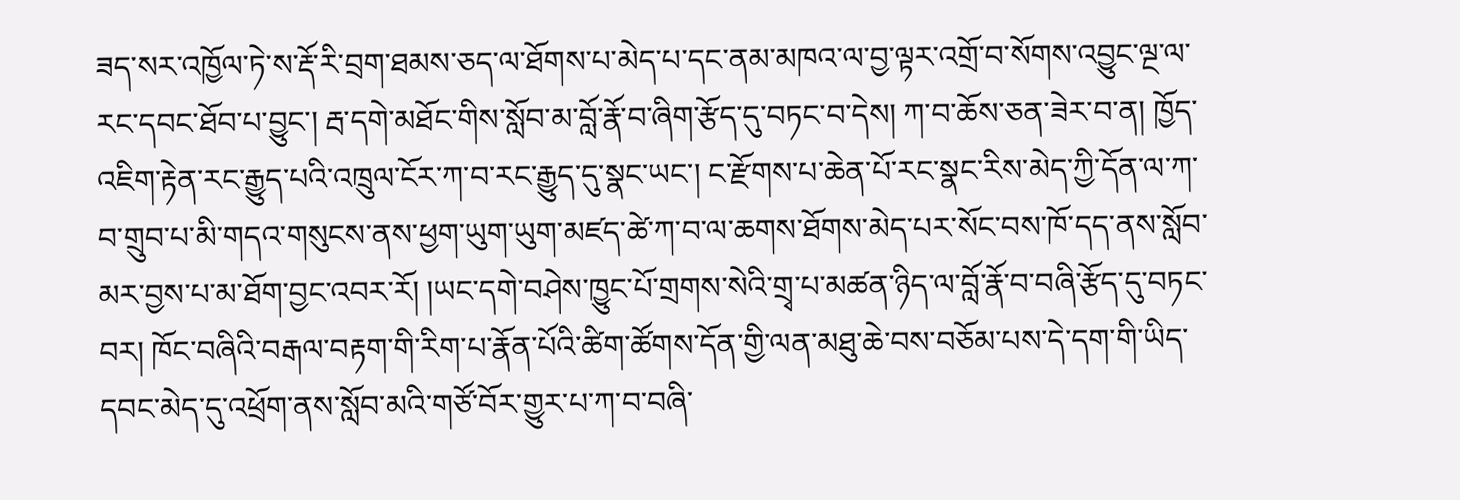ཟད་སར་འཁྱོལ་ཏེ་ས་རྡོ་རི་བྲག་ཐམས་ཅད་ལ་ཐོགས་པ་མེད་པ་དང་ནམ་མཁའ་ལ་བྱ་ལྟར་འགྲོ་བ་སོགས་འབྱུང་ལྔ་ལ་རང་དབང་ཐོབ་པ་བྱུང་། རྦ་དགེ་མཐོང་གིས་སློབ་མ་བློ་རྣོ་བ་ཞིག་རྩོད་དུ་བཏང་བ་དེས། ཀ་བ་ཆོས་ཅན་ཟེར་བ་ན། ཁྱོད་འཇིག་རྟེན་རང་རྒྱུད་པའི་འཁྲུལ་ངོར་ཀ་བ་རང་རྒྱུད་དུ་སྣང་ཡང་། ང་རྫོགས་པ་ཆེན་པོ་རང་སྣང་རིས་མེད་ཀྱི་དོན་ལ་ཀ་བ་གྲུབ་པ་མི་གདའ་གསུངས་ནས་ཕྱག་ཡུག་ཡུག་མཛད་ཚེ་ཀ་བ་ལ་ཆགས་ཐོགས་མེད་པར་སོང་བས་ཁོ་དད་ནས་སློབ་མར་བྱས་པ་མ་ཐོག་བྱང་འབར་རོ། །ཡང་དགེ་བཤེས་ཁྱུང་པོ་གྲགས་སེའི་གྲྭ་པ་མཚན་ཉིད་ལ་བློ་རྣོ་བ་བཞི་རྩོད་དུ་བཏང་བར། ཁོང་བཞིའི་བརྒལ་བརྟག་གི་རིག་པ་རྣོན་པོའི་ཚིག་ཚོགས་དོན་གྱི་ལན་མཐུ་ཆེ་བས་བཅོམ་པས་དེ་དག་གི་ཡིད་དབང་མེད་དུ་འཕྲོག་ནས་སློབ་མའི་གཙོ་བོར་གྱུར་པ་ཀ་བ་བཞི་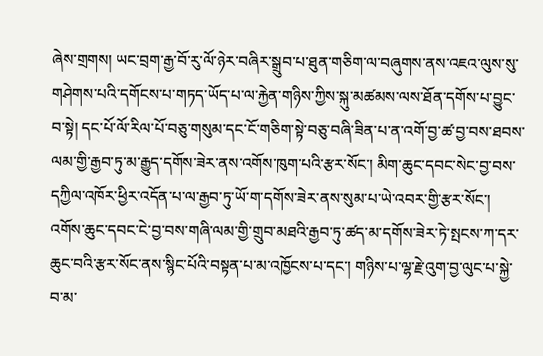ཞེས་གྲགས། ཡང་བྲག་རྒྱ་བོ་རུ་ལོ་ཉེར་བཞིར་སྒྲུབ་པ་ཐུན་གཅིག་ལ་བཞུགས་ནས་འཇའ་ལུས་སུ་གཤེགས་པའི་དགོངས་པ་གཏད་ཡོད་པ་ལ་རྐྱེན་གཉིས་ཀྱིས་སྐུ་མཚམས་ལས་ཐོན་དགོས་པ་བྱུང་བ་སྟེ། དང་པོ་ལོ་རིལ་པོ་བཅུ་གསུམ་དང་ངོ་གཅིག་སྟེ་བཅུ་བཞི་ཟིན་པ་ན་འགོ་བྱ་ཚ་བྱ་བས་ཐབས་ལམ་གྱི་རྒྱབ་ཏུ་མ་རྒྱུད་དགོས་ཟེར་ནས་འགོས་ཁུག་པའི་རྩར་སོང་། མིག་ཆུང་དབང་སེང་བྱ་བས་དཀྱིལ་འཁོར་ཕྱིར་འདོན་པ་ལ་རྒྱབ་ཏུ་ཡོ་ག་དགོས་ཟེར་ནས་སུམ་པ་ཡེ་འབར་གྱི་རྩར་སོང་། འགོས་ཆུང་དབང་ངེ་བྱ་བས་གཞི་ལམ་གྱི་གྲུབ་མཐའི་རྒྱབ་ཏུ་ཚད་མ་དགོས་ཟེར་ཏེ་སྤངས་ཀ་དར་ཆུང་བའི་རྩར་སོང་ནས་སྙིང་པོའི་བསྟན་པ་མ་འཁྱོངས་པ་དང་། གཉིས་པ་ལྷ་རྗེ་འུག་བྱ་ལུང་པ་སྐྱེ་བ་མ་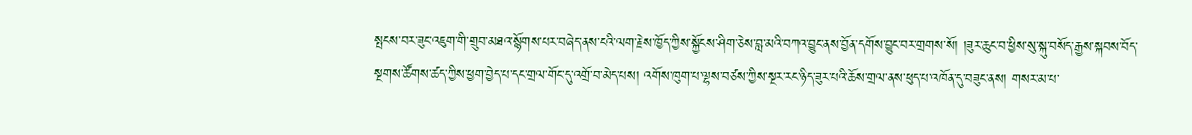སྤངས་བར་ཟུང་འཇུག་གི་གྲུབ་མཐའ་སྙོགས་པར་བཞེད་ནས་ངའི་ལག་རྗེས་ཁྱོད་ཀྱིས་སྐྱོངས་ཤིག་ཅེས་བླ་མའི་བཀའ་བྱུང་ནས་བྱོན་དགོས་བྱུང་བར་གྲགས་སོ། །ཟུར་ཆུང་བ་ཕྱིས་སུ་སྐུ་བསོད་རྒྱས་སྐབས་བོད་སྔགས་ཚོགས་ཚད་ཀྱིས་ཕྱག་བྱེད་པ་དང་གྲལ་གོང་དུ་འགྲོ་བ་མེད་པས། འགོས་ཁུག་པ་ལྷས་བཙས་ཀྱིས་སྔར་རང་ཉིད་ཟུར་པའི་ཆོས་གྲལ་ནས་ཕུད་པ་འཁོན་དུ་བཟུང་ནས། གསར་མ་པ་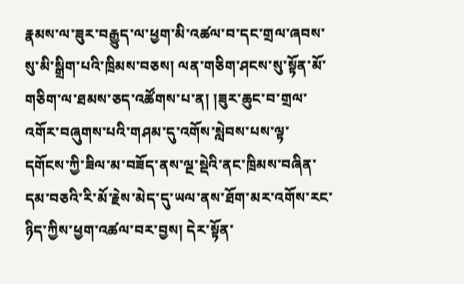རྣམས་ལ་ཟུར་བརྒྱུད་ལ་ཕྱག་མི་འཚལ་བ་དང་གྲལ་ཞབས་སུ་མི་སྒྲིག་པའི་ཁྲིམས་བཅས། ལན་གཅིག་ཤངས་སུ་སྟོན་མོ་གཅིག་ལ་ཐམས་ཅད་འཚོགས་པ་ན། །ཟུར་ཆུང་བ་གྲལ་འགོར་བཞུགས་པའི་གཤམ་དུ་འགོས་སླེབས་པས་ལྟ་དགོངས་ཀྱི་ཟིལ་མ་བཟོད་ནས་ལྔ་སྡེའི་ནང་ཁྲིམས་བཞིན་དམ་བཅའི་རི་མོ་རྗེས་མེད་དུ་ཡལ་ནས་ཐོག་མར་འགོས་རང་ཉིད་ཀྱིས་ཕྱག་འཚལ་བར་བྱས། དེར་སྟོན་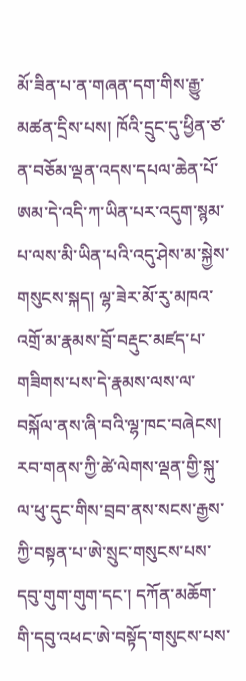མོ་ཟིན་པ་ན་གཞན་དག་གིས་རྒྱུ་མཚན་དྲིས་པས། ཁོའི་དྲུང་དུ་ཕྱིན་ཙ་ན་བཅོམ་ལྡན་འདས་དཔལ་ཆེན་པོ་ཨམ་དེ་འདི་ཀ་ཡིན་པར་འདུག་སྙམ་པ་ལས་མི་ཡིན་པའི་འདུ་ཤེས་མ་སྐྱེས་གསུངས་སྐད། ལྷ་ཟེར་མོ་རུ་མཁའ་འགྲོ་མ་རྣམས་བྲོ་བརྡུང་མཛད་པ་གཟིགས་པས་དེ་རྣམས་ལས་ལ་བསྐོལ་ནས་ཞི་བའི་ལྷ་ཁང་བཞེངས། རབ་གནས་ཀྱི་ཚེ་ལེགས་ལྡན་གྱི་སྐུ་ལ་ཕུ་དུང་གིས་བྲབ་ནས་སངས་རྒྱས་ཀྱི་བསྟན་པ་ཨེ་སྲུང་གསུངས་པས་དབུ་གུག་གུག་དང་། དཀོན་མཆོག་གི་དབུ་འཕང་ཨེ་བསྟོད་གསུངས་པས་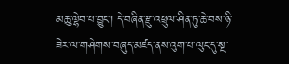མཆུ་ལྷེབ་པ་བྱུང་། དེ་བཞིན་རྫུ་འཕྲུལ་ཤིན་ཏུ་ཆེ་བས་ཉི་ཟེར་ལ་གཤེགས་བཞུད་མཛད་ནས་འུག་པ་ལུང་དུ་སྔ་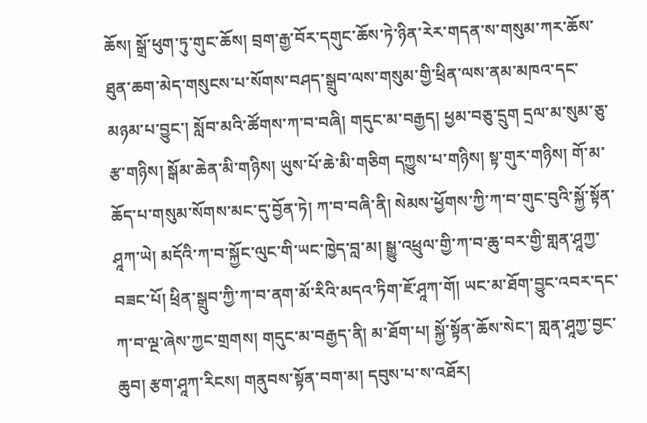ཆོས། སྒྲོ་ཕུག་ཏུ་གུང་ཆོས། བྲག་རྒྱ་བོར་དགུང་ཆོས་ཏེ་ཉིན་རེར་གདན་ས་གསུམ་ཀར་ཆོས་ཐུན་ཆག་མེད་གསུངས་པ་སོགས་བཤད་སྒྲུབ་ལས་གསུམ་གྱི་ཕྲིན་ལས་ནམ་མཁའ་དང་མཉམ་པ་བྱུང་། སློབ་མའི་ཚོགས་ཀ་བ་བཞི། གདུང་མ་བརྒྱད། ཕྱམ་བཅུ་དྲུག དྲལ་མ་སུམ་ཅུ་རྩ་གཉིས། སྒོམ་ཆེན་མི་གཉིས། ཡུས་པོ་ཆེ་མི་གཅིག དཀྱུས་པ་གཉིས། སྟ་གུར་གཉིས། གོ་མ་ཆོད་པ་གསུམ་སོགས་མང་དུ་བྱོན་ཏེ། ཀ་བ་བཞི་ནི། སེམས་ཕྱོགས་ཀྱི་ཀ་བ་གུང་བུའི་སྐྱོ་སྟོན་ཤཱཀ་ཡེ། མདོའི་ཀ་བ་སྐྱོང་ལུང་གི་ཡང་ཁྱེད་བླ་མ། སྒྱུ་འཕྲུལ་གྱི་ཀ་བ་ཆུ་བར་གྱི་གླན་ཤཱཀྱ་བཟང་པོ། ཕྲིན་སྒྲུབ་ཀྱི་ཀ་བ་ནག་མོ་རིའི་མདའ་ཏིག་ཇོ་ཤཱཀ་གོ། ཡང་མ་ཐོག་བྱུང་འབར་དང་ཀ་བ་ལྔ་ཞེས་ཀྱང་གྲགས། གདུང་མ་བརྒྱད་ནི། མ་ཐོག་པ། སྐྱོ་སྟོན་ཆོས་སེང་། གླན་ཤཱཀྱ་བྱང་ཆུབ། རྩག་ཤཱཀ་རིངས། གནུབས་སྟོན་བག་མ། དབུས་པ་ས་འཐོར།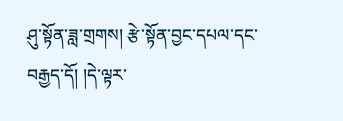ཤུ་སྟོན་ཟླ་གྲགས། རྩེ་སྟོན་བྱང་དཔལ་དང་བརྒྱད་དོ། །དེ་ལྟར་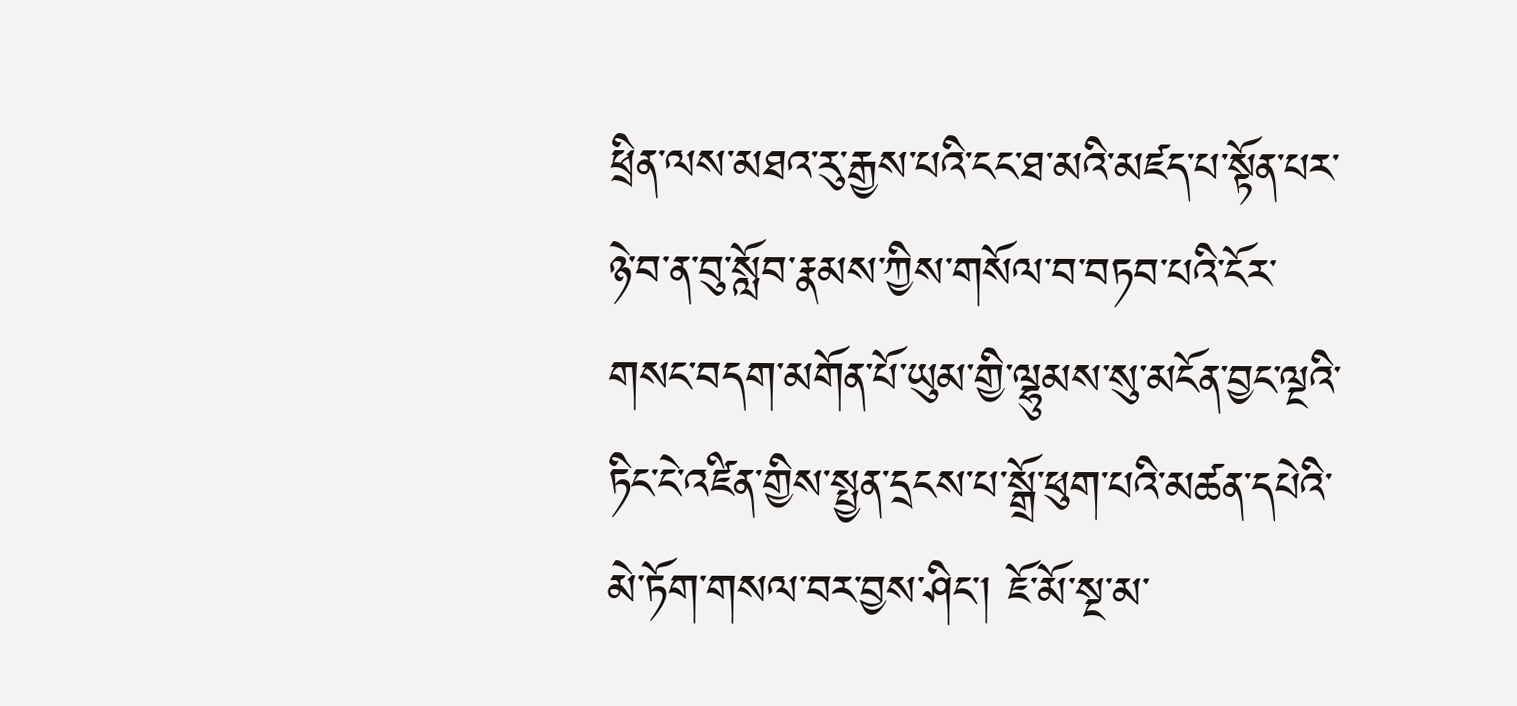ཕྲིན་ལས་མཐའ་རུ་རྒྱས་པའི་ངང་ཐ་མའི་མཛད་པ་སྟོན་པར་ཉེ་བ་ན་བུ་སློབ་རྣམས་ཀྱིས་གསོལ་བ་བཏབ་པའི་ངོར་གསང་བདག་མགོན་པོ་ཡུམ་གྱི་ལྷུམས་སུ་མངོན་བྱང་ལྔའི་ཏིང་ངེ་འཛིན་གྱིས་སྤྱན་དྲངས་པ་སྒྲོ་ཕུག་པའི་མཚན་དཔེའི་མེ་ཏོག་གསལ་བར་བྱས་ཤིང་། ཇོ་མོ་སྔ་མ་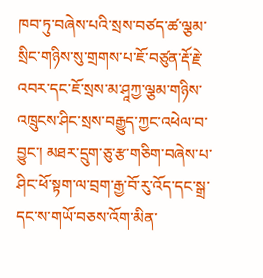ཁབ་ཏུ་བཞེས་པའི་སྲས་བཙད་ཚ་ལྕམ་སྲིང་གཉིས་སུ་གྲགས་པ་ཇོ་བཙུན་རྡོ་རྗེ་འབར་དང་ཇོ་སྲས་མ་ཤཱཀྱ་ལྕམ་གཉིས་འཁྲུངས་ཤིང་སྲས་བརྒྱུད་ཀྱང་འཕེལ་བ་བྱུང་། མཐར་དྲུག་ཅུ་རྩ་གཅིག་བཞེས་པ་ཤིང་ཕོ་སྟག་ལ་བྲག་རྒྱ་བོ་རུ་འོད་དང་སྒྲ་དང་ས་གཡོ་བཅས་འོག་མིན་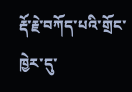རྡོ་རྗེ་བཀོད་པའི་གྲོང་ཁྱེར་དུ་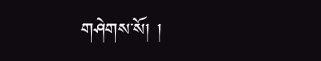གཤེགས་སོ། །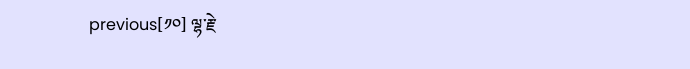previous[༡༠] ལྷ་རྗེ་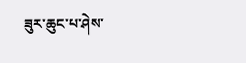ཟུར་ཆུང་པ་ཤེས་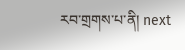རབ་གྲགས་པ་ནི། next